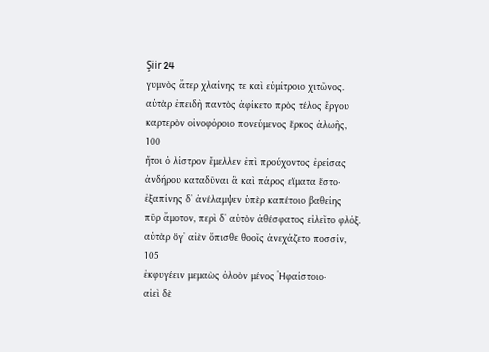Şiir 24
γυμνὸς ἄτερ χλαίνης τε καὶ εὐμίτροιο χιτῶνος.
αὐτὰρ ἐπειδὴ παντὸς ἀφίκετο πρὸς τέλος ἔργου
καρτερὸν οἰνοφόροιο πονεύμενος ἕρκος ἀλωῆς,
100
ἤτοι ὁ λίστρον ἔμελλεν ἐπὶ προύχοντος ἐρείσας
ἀνδήρου καταδῦναι ἃ καὶ πάρος εἵματα ἕστο·
ἐξαπίνης δʼ ἀνέλαμψεν ὑπὲρ καπέτοιο βαθείης
πῦρ ἄμοτον, περὶ δʼ αὐτὸν ἀθέσφατος εἱλεῖτο φλόξ.
αὐτὰρ ὅγʼ αἰὲν ὄπισθε θοοῖς ἀνεχάζετο ποσσίν,
105
ἐκφυγέειν μεμαὼς ὀλοὸν μένος Ἡφαίστοιο·
αἰεὶ δὲ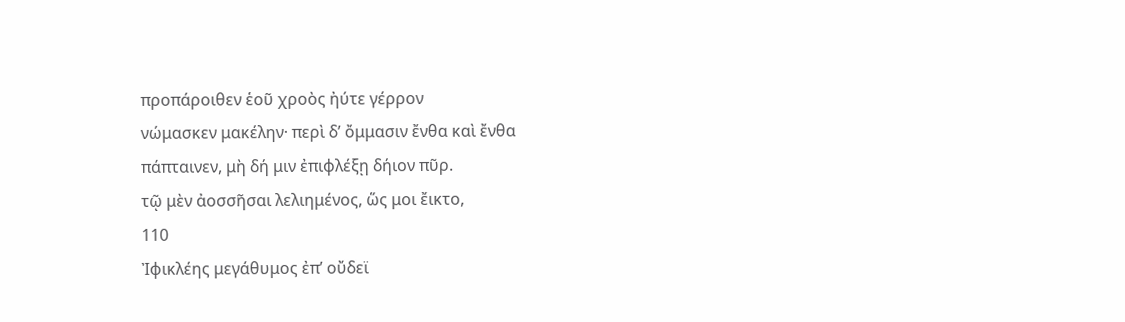προπάροιθεν ἑοῦ χροὸς ἠύτε γέρρον
νώμασκεν μακέλην· περὶ δʼ ὄμμασιν ἔνθα καὶ ἔνθα
πάπταινεν, μὴ δή μιν ἐπιφλέξῃ δήιον πῦρ.
τῷ μὲν ἀοσσῆσαι λελιημένος, ὥς μοι ἔικτο,
110
Ἰφικλέης μεγάθυμος ἐπʼ οὔδεϊ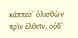κάππεσʼ ὀλισθὼν
πρὶν ἐλθεῖν, οὐδʼ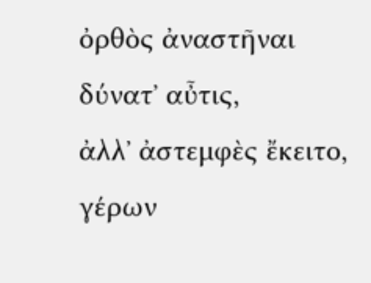ὀρθὸς ἀναστῆναι δύνατʼ αὖτις,
ἀλλʼ ἀστεμφὲς ἔκειτο, γέρων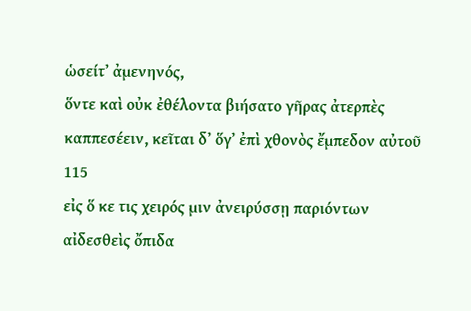ὡσείτʼ ἀμενηνός,
ὅντε καὶ οὐκ ἐθέλοντα βιήσατο γῆρας ἀτερπὲς
καππεσέειν, κεῖται δʼ ὅγʼ ἐπὶ χθονὸς ἔμπεδον αὐτοῦ
115
εἰς ὅ κε τις χειρός μιν ἀνειρύσσῃ παριόντων
αἰδεσθεὶς ὄπιδα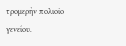τρομερὴν πολιοῖο γενείου.